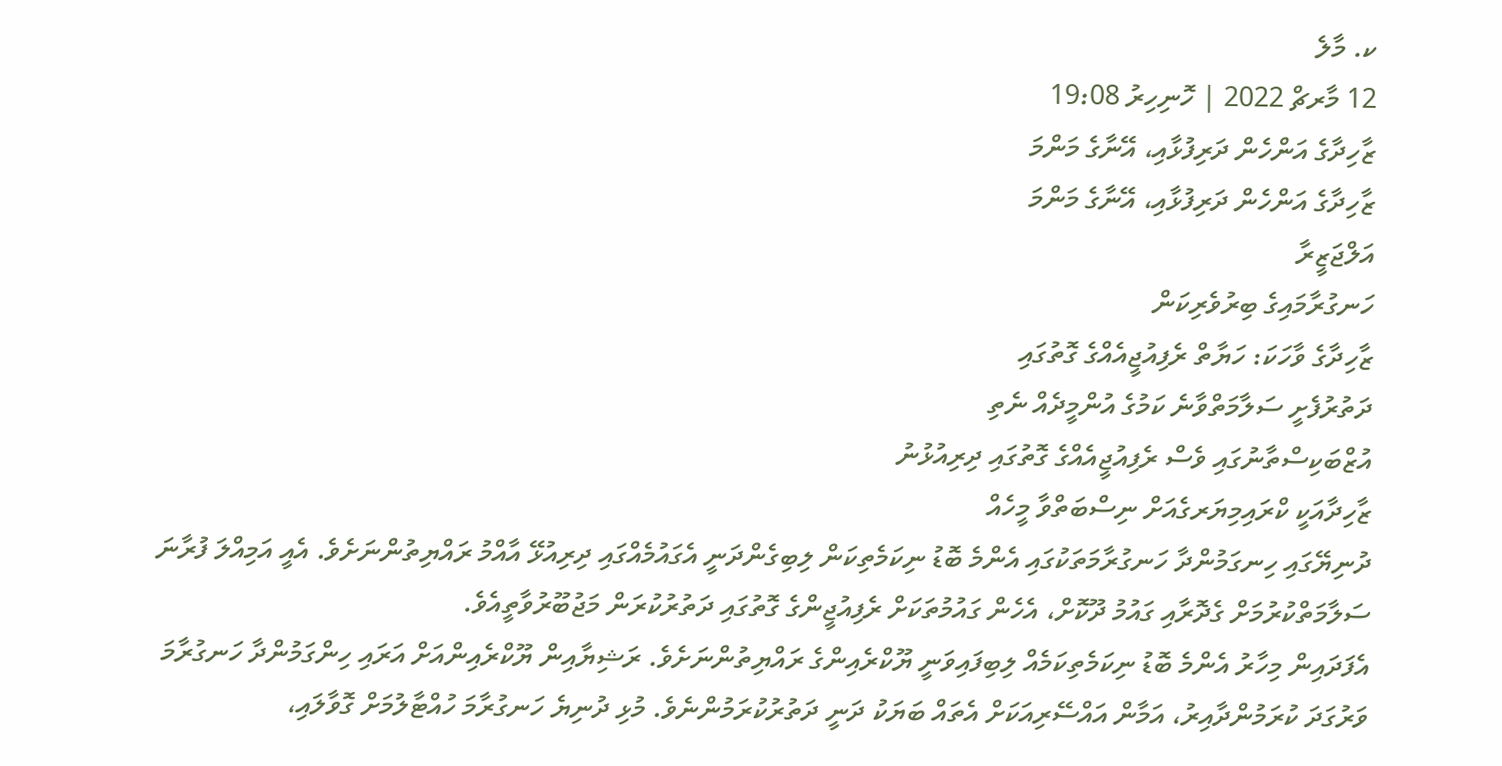ކ. މާލެ
12 މާރޗް 2022 | ހޮނިހިރު 19:08
ޒާހިދާގެ އަންހެން ދަރިފުޅާއި، އޭނާގެ މަންމަ
ޒާހިދާގެ އަންހެން ދަރިފުޅާއި، އޭނާގެ މަންމަ
އަލްޖަޒީރާ
ހަނގުރާމައިގެ ބިރުވެރިކަން
ޒާހިދާގެ ވާހަކަ: ހަޔާތް ރެފިއުޖީއެއްގެ ގޮތުގައި
ދަތުރުފެށީ ސަލާމަތްވާނެ ކަމުގެ އުންމީދެއް ނެތި
އުޒްބަކިސްތާނުގައި ވެސް ރެފިއުޖީއެއްގެ ގޮތުގައި ދިރިއުޅުނު
ޒާހިދާއަކީ ކްރައިމިޔަރގެއަށް ނިސްބަތްވާ މީހެއް
ދުނިޔޭގައި ހިނގަމުންދާ ހަނގުރާމަތަކުގައި އެންމެ ބޮޑު ނިކަމެތިކަން ލިބިގެންދަނީ އެގައުމެއްގައި ދިރިއުޅޭ އާއްމު ރައްޔިތުންނަށެވެ. އެއީ އަމިއްލަ ފުރާނަ ސަލާމަތްކުރުމަށް ގެދޮރާއި ގައުމު ދޫކޮށް، އެހެން ގައުމުތަކަށް ރެފިއުޖީންގެ ގޮތުގައި ދަތުރުކުރަން މަޖުބޫރުވާތީއެވެ.
އެފަދައިން މިހާރު އެންމެ ބޮޑު ނިކަމެތިކަމެއް ލިބިފައިވަނީ ޔޫކްރެއިންގެ ރައްޔިތުންނަށެވެ. ރަޝިޔާއިން ޔޫކްރެއިންއަށް އަރައި ހިންގަމުންދާ ހަނގުރާމަ ވަރުގަދަ ކުރަމުންދާއިރު، އަމާން އައްސޭރިއަކަށް އެތައް ބަޔަކު ދަނީ ދަތުރުކުރަމުންނެވެ. މުޅި ދުނިޔެ ހަނގުރާމަ ހުއްޓާލުމަށް ގޮވާލައި،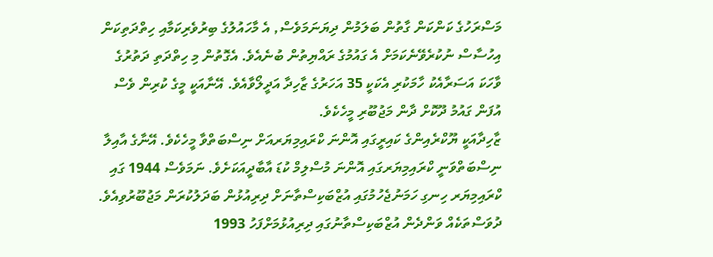މަސްރަހުގެ ކަންކަން ގާތުން ބަލަމުން ދިޔަނަމަވެސް, އެ މާހައުލުގެ ބިރުވެރިކަމާއި ހިތްދަތިކަން އިހުސާސް ނުކުރެވޭނެކަމަށް އެ ގައުމުގެ ރައްޔިތުން ބުނެއެވެ. އެގޮތުން މި ހިތްދަތި ދަތުރުގެ ވާހަކަ އަސަރާއެކު ހާމަކުރި އެކަކީ 35 އަހަރުގެ ޒާހިދާ އަދީލޯވާއެވެ. އޭނާއަކީ މީގެ ކުރިން ވެސް އުފަން ގައުމު ދޫކޮށް ދާން މަޖުބޫރި މީހެކެވެ.
ޒާހިދާއަކީ ޔޫކްރެއިންގެ ކައިރީގައި އޮންނަ ކްރައިމިޔަރއަށް ނިސްބަތްވާ މީހެކެވެ. އޭނާގެ އާއިލާ ނިސްބަތްވަނީ ކްރައިމިޔަރގައި އޮންނަ މުސްލިމް ކުޑަ އާބާދީއަކަށެވެ. ނަމަވެސް 1944 ގައި ކްރައިމިޔަރ ހިނގި ހަމަނުޖެހުމުގައި އުޒްބަކިސްތާނަށް ދިރިއުޅުން ބަދަލުކުރަން މަޖުބޫރުވިއެވެ. ދުވަސްތަކެއް ވަންދެން އުޒްބަކިސްތާނުގައި ދިރިއުޅުމަށްފަހު 1993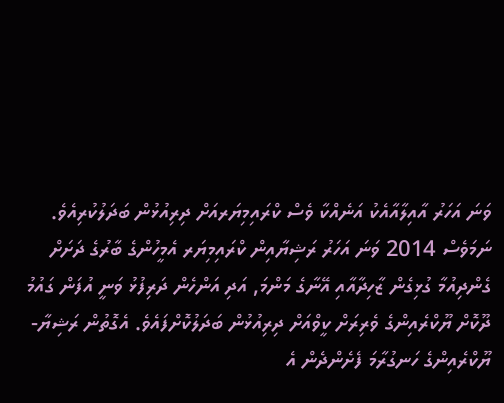ވަނަ އަހަރު އާއިލާއާއެކު އަނެއްކާ ވެސް ކްރައިމިޔަރއަށް ދިރިއުޅުން ބަދަލުކުރިއެވެ. ނަމަވެސް 2014 ވަނަ އަހަރު ރަޝިޔާއިން ކްރައިމިޔަރ އެމީހުންގެ ބާރުގެ ދަށަށް ގެންދިއުމާ ގުޅިގެން ޒާހިދާއާއި އޭނާގެ މަންމަ, އަދި އަންހެން ދަރިފުޅު ވަނީ އުފަން ގައުމު ދޫކޮށް ޔޫކްރެއިންގެ ވެރިރަށް ކީވްއަށް ދިރިއުޅުން ބަދަލުކޮށްފައެވެ. އެގޮތުން ރަޝިޔާ-ޔޫކްރެއިންގެ ހަނގުރާމަ ފެށެންދެން އެ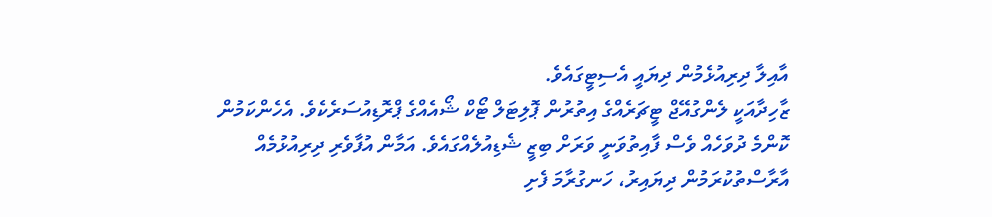އާއިލާ ދިރިއުޅެމުން ދިޔައީ އެސިޓީގައެވެ.
ޒާހިދާއަކީ ލެންގުއޭޖް ޓީޗަރެއްގެ އިތުރުން ޕޮލިޓަލް ޓޯކް ޝޯއެއްގެ ޕްރޮޑިއުސަރެކެވެ. އެހެންކަމުން ކޮންމެ ދުވަހެއް ވެސް ފާއިތުވަނީ ވަރަށް ބިޒީ ޝެޑިއުލެއްގައެވެ. އަމާން އުފާވެރި ދިރިއުޅުމެއް އާރާސްތުކުރަމުން ދިޔައިރު، ހަނގުރާމަ ފެށި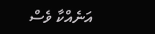އަނެއްކާ ވެސް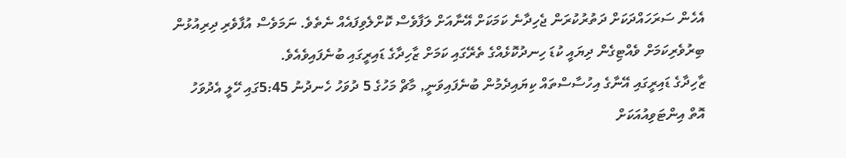އެހެން ސަރަހައްދަކަށް ދަތުރުކުރަން ޖެހިދާނެ ކަމަކަށް އޭނާއަށް ލަފާވެސް ކޮށްލެވިފައެއް ނެތެވެ. ނަމަވެސް އުފާވެރި ދިރިއުޅުން ބިރުވެރިކަމަށް ވެއްޓިގެން ދިޔައީ ކުޑަ ހިނދުކޮޅެއްގެ ތެރޭގައި ކަމަށް ޒާހިދާގެ ޑައިރީގައި ބުނެފައިވެއެވެ.
ޒާހިދާގެ ޑައިރީގައި އޭނާގެ އިހުސާސްތައް ކިޔައިދެމުން ބުނެފައިވަނީ, މާޗް މަހުގެ 5 ދުވަހު ހެނދުނު 5:45ގައި ހޭލީ އެދުވަހު އޮތް އިންޓަވިއުއަކަށް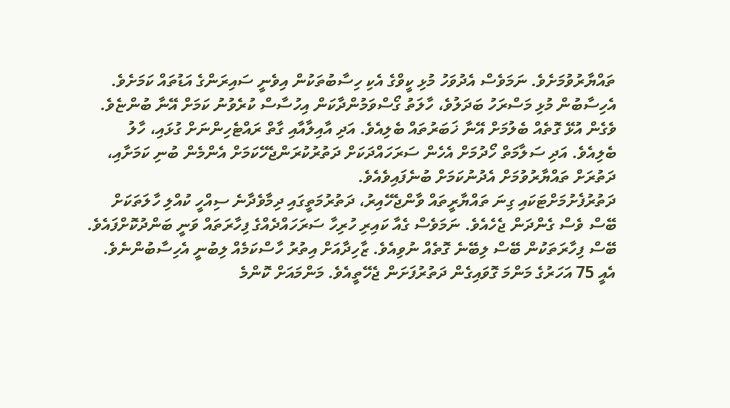ތައްޔާރުވުމަށެވެ. ނަމަވެސް އެދުވަހު މުޅި ކީވްގެ އެކި ހިސާބުތަކުން އިވެނީ ސައިރަންގެ އަޑުތައް ކަމަށެވެ. އެހިސާބުން މުޅި މަސްރަހު ބަދަލުވެ، ހާލަތު ގޯސްވަމުންދާކަން އިހުސާސް ކުރެވުނު ކަމަށް އޭނާ ބުންޏެވެ. ވެގެން އުޅޭ ގޮތެއް ބެލުމަށް އޭނާ ޚަބަރުތައް ބެލިއެވެ. އަދި އާއިލާއާއި ގާތް ރައްޓެހިންނަށް ގުޅައި، ހާލު ބެލިއެވެ. އަދި ސަލާމަތް ހޯދުމަށް އެހެން ސަރަހައްދަކަށް ދަތުރުކުރަންޖެހޭކަމަށް އެންމެން ބުނި ކަމަށާއި، ދަތުރަށް ތައްޔާރުވުމަށް އެދުނުކަމަށް ބުނެފައިވެއެވެ.
ދަތުރުފެށުމަށްޓަކައި ގިނަ ތައްޔާރީތައް ވާންޖެހޭއިރު، ދަތުރުމަތީގައި ދިމާވެދާނެ ސިއްހީ ކުއްލި ހާލަތަކަށް ބޭސް ވެސް ގެންދަން ޖެހެއެވެ. ނަމަވެސް ގެއާ ކައިރި ހުރިހާ ސަރަހައްދެއްގެ ފިހާރަތައް ވަނީ ބަންދުކޮށްފައެވެ. ބޭސް ފިހާރަތަކުން ބޭސް ލިބޭނެ ގޮތެއް ނުވިއެވެ. ޒާހިދާއަށް އިތުރު ހާސްކަމެއް ލިބުނީ އެހިސާބުންނެވެ. އެއީ 75 އަހަރުގެ މަންމަ ގޮވައިގެން ދަތުރުފަށަން ޖެހޭތީއެވެ. މަންމައަށް ކޮންމެ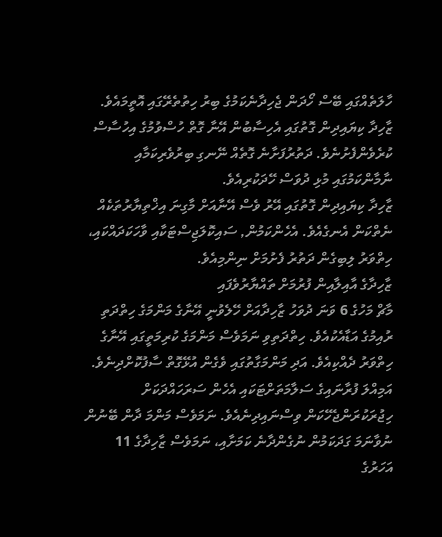ހާލަތެއްގައި ބޭސް ހޯދަން ޖެހިދާނެކަމުގެ ބިރު ހިތުތެރޭގައި އޮތީމައެވެ. ޒާހިދާ ކިޔައިދިން ގޮތުގައި އެހިސާބުން އޭނާ ގޮތް ހުސްވުމުގެ އިހުސާސް ކުރެވެންފެށުނެވެ. ދަތުރުފަށާނެ ގޮތެއް ނޭނގި ބިރުވެރިކަމާއި ނާމާންކަމުގައި މުޅި ދުވަސް ހޭދަކުރިއެވެ.
ޒާހިދާ ކިޔައިދިން ގޮތުގައި އޭރު ވެސް އޭނާއަށް މާގިނަ އިޚްތިޔާރުތަކެއް ނެތްކަން އެނގެއެވެ. އެހެންކަމުން, ސައިކޮލަޖިސްޓަކާއި ވާހަކަދައްކައި، ހިތްވަރު ލިބިގެން ދަތުރު ފެށުމަށް ނިންމިއެވެ.
ޒާހިދާގެ އާއިލާއިން ފުރުމަށް ތައްޔާރުވެފައި
މާޗް މަހުގެ 6 ވަނަ ދުވަހު ޒާހިދާއަށް ހޭލެވުނީ އޭނާގެ މަންމަގެ ހިތްދަތި ރުއިމުގެ އަޑާއެކުއެވެ. ހިތްދަތިވި ނަމަވެސް މަންމަގެ ކުރިމަތީގައި އޭނާގެ ހިތްވަރު ދެއްކިއެވެ. އަދި މަންމަގާތުގައި ވެގެން އުޅޭގޮތް ސާފުކޮށްދިނެވެ. އަމިއްލަ ފުރާނައިގެ ސަލާމަތަށްޓަކައި އެހެން ސަރަހައްދަކަށް ހިޖުރަކުރަންޖެހޭކަން ވިސްނައިދިނެއެވެ. ނަމަވެސް މަންމަ ދާން ބޭނުން ނުވާނަމަ ގަދަކަމުން ނުގެންދާނެ ކަމަށާއި، ނަމަވެސް ޒާހިދާގެ 11 އަހަރުގެ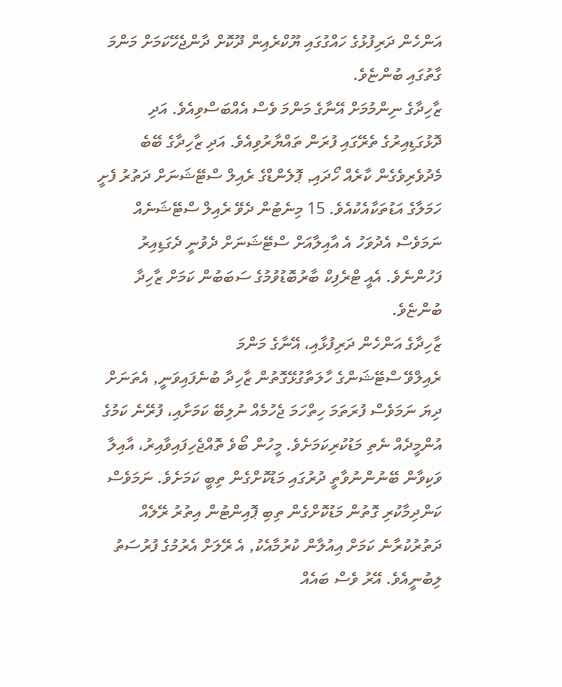އަންހެން ދަރިފުޅުގެ ހައްގުގައި ޔޫކްރެއިން ދޫކޮށް ދާންޖެހޭކަމަށް މަންމަ ގާތުގައި ބުންޏެވެ.
ޒާހިދާގެ ނިންމުމަށް އޭނާގެ މަންމަ ވެސް އެއްބަސްވިއެވެ. އަދި ދޮޅުގަޑިއިރުގެ ތެރޭގައި ފުރަން ތައްޔާރުވިއެވެ. އަދި ޒާހިދާގެ ބޭބެ މެދުވެރިވެގެން ކާރެއް ހޯދައި, ޕޮލެންޑްގެ ރެއިލް ސްޓޭޝަނަށް ދަތުރު ފެށީ ހަމަލާގެ އަޑުތަކާއެކުއެވެ. 15 މިނެޓުން ދެވޭ ރެއިލް ސްޓޭޝަނެއް ނަމަވެސް އެދުވަހު އެ އާއިލާއަށް ސްޓޭޝަނަށް ދެވުނީ ދެގަޑިއިރު ފަހުންނެވެ. އެއީ ޓްރެފިކް ބާރުބޮޑުވުމުގެ ސަބަބުން ކަމަށް ޒާހިދާ ބުންޏެވެ.
ޒާހިދާގެ އަންހެން ދަރިފުޅާއި، އޭނާގެ މަންމަ
ރެއިލްވޭ ސްޓޭޝަންގެ ހާލަތާގުޅޭގޮތުން ޒާހިދާ ބުނެފައިވަނީ, އެތަނަށް ދިޔަ ނަމަވެސް ފުރަތަމަ ހިތްހަމަ ޖެހުމެއް ނުލިބޭ ކަމަށާއި، ފުރޭނެ ކަމުގެ އުންމީދެއް ނެތި މަޑުކުރިކަމަށެވެ. މީހުން ބޯވެ ތޮއްޖެހިފައިވާއިރު، އާއިލާ ވަކިވާން ބޭނުންނުވާތީ ދުރުގައި މަޑުކޮށްގެން ތިބީ ކަމަށެވެ. ނަމަވެސް ކަންދިމާކުރި ގޮތުން މަޑުކޮށްގެން ތިބި ޕޮއިންޓުން އިތުރު ރޭލެއް ދަތުރުކުރާނެ ކަމަށް އިއުލާން ކުރުމާއެކު, އެ ރޭލަށް އެރުމުގެ ފުރުސަތު ލިބުނީއެވެ. އޭރު ވެސް ބައެއް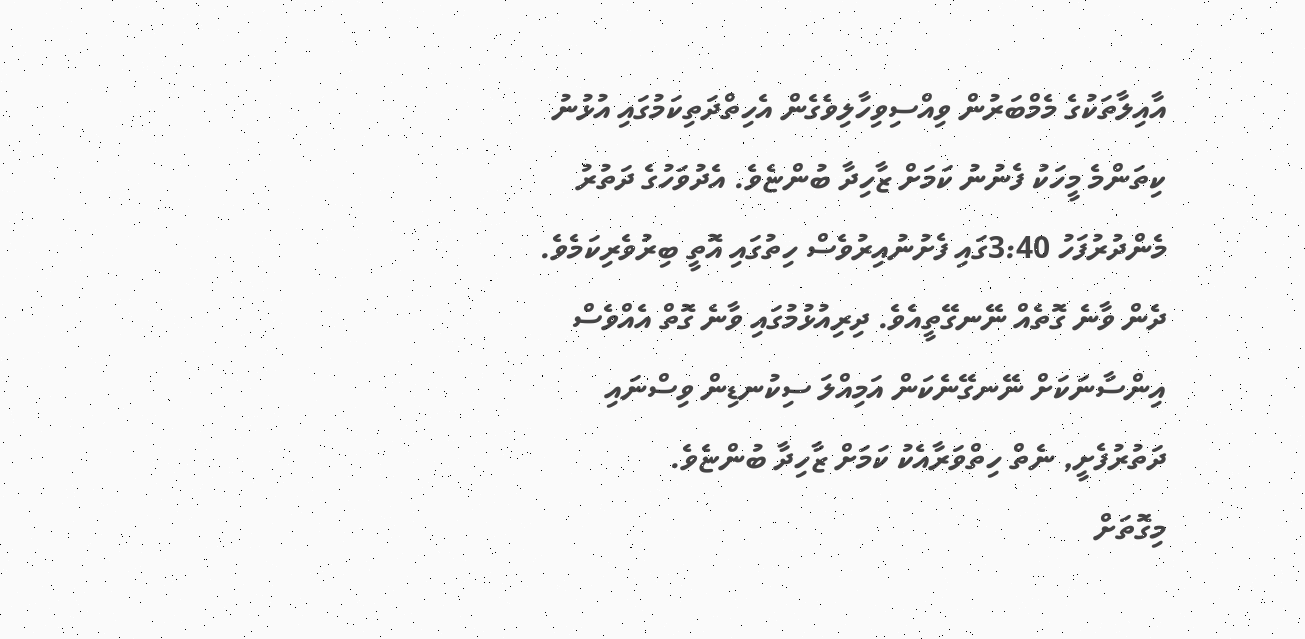އާއިލާތަކުގެ މެމްބަރުން ވިއްސިވިހާލިވެގެން އެހިތްދަތިކަމުގައި އުޅުނު ކިތަންމެ މީހަކު ފެނުނު ކަމަށް ޒާހިދާ ބުންޏެވެ. އެދުވަހުގެ ދަތުރު މެންދުރުފަހު 3:40ގައި ފެށުނުއިރުވެސް ހިތުގައި އޮތީ ބިރުވެރިކަމެވެ. ދެން ވާނެ ގޮތެއް ނޭނގޭތީއެވެ. ދިރިއުޅުމުގައި ވާނެ ގޮތް އެއްވެސް އިންސާނަކަށް ނޭނގޭނެކަން އަމިއްލަ ސިކުނޑިން ވިސްނައި ދަތުރުފެށީ, ނެތް ހިތްވަރާއެކު ކަމަށް ޒާހިދާ ބުންޏެވެ.
މިގޮތަށް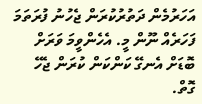އަހަރުމެން ދަތުރުކުރަން ޖެހުނު ފުރަތަމަ ފަހަރެއް ނޫން މީ. އެހެންވީމަ ވަރަށް ބޮޑަށް އެނގޭ ކަންކަން ކުރަން ޖެހޭ ގޮތް.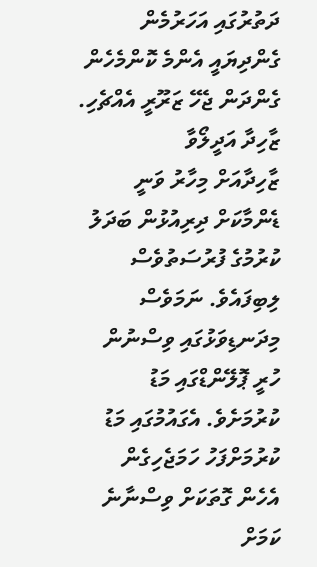ދަތުރުގައި އަހަރުމެން ގެންދިޔައީ އެންމެ ކޮންމެހެން ގެންދަން ޖެހޭ ޒަރޫރީ އެއްޗެހި.
ޒާހިދާ އަދީލޯވާ
ޒާހިދާއަށް މިހާރު ވަނީ ޑެންމާކަށް ދިރިއުޅުން ބަދަލު ކުރުމުގެ ފުރުސަތުވެސް ލިބިފައެވެ. ނަމަވެސް މިދަނޑިވަޅުގައި ވިސްނުން ހުރީ ޕޮލޭންޑްގައި މަޑު ކުރުމަށެވެ. އެގައުމުގައި މަޑު ކުރުމަށްފަހު ހަމަޖެހިގެން އެހެން ގޮތަކަށް ވިސްނާނެ ކަމަށް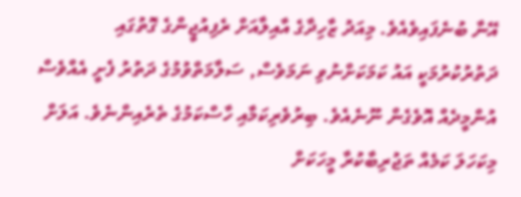އޭނާ ބުނެފައިވެއެވެ. މިއަދު ޒާހިދާގެ އާއިލާއަށް ރެފިއުޖީންގެ ގޮތުގައި ދަތުރުކުރުމަކީ އައު ކަމަކަށްނުވި ނަމަވެސް, ސަލާމަތްވުމުގެ ދަތުރު ފެށީ އެއްވެސް އުންމީދެއް އޮވެގެން ނޫނެއެވެ. ބިރުވެރިކަމާއި ހާސްކަމުގެ ތެރެއިންނެވެ. އަލަށް މިކަހަލަ ކަމެއް ތަޖުރިބާކުރާ މީހަކަށް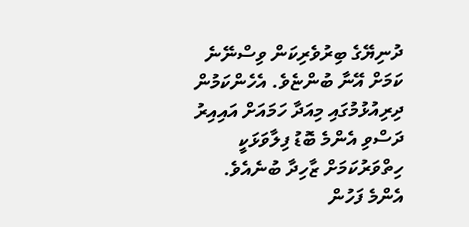ދުނިޔޭގެ ބިރުވެރިކަން ވިސްނޭނެ ކަމަށް އޭނާ ބުންޏެވެ. އެހެންކަމުން ދިރިއުޅުމުގައި މިއަދާ ހަމައަށް އައިއިރު ދަސްވި އެންމެ ބޮޑު ފިލާވަޅަކީ ހިތްވަރުކަމަށް ޒާހިދާ ބުނެއެވެ.
އެންމެ ފަހުން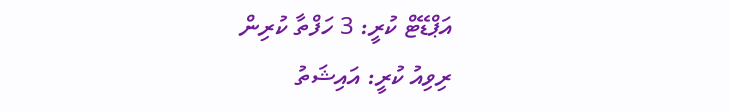އަޕްޑޭޓް ކުރީ: 3 ހަފްތާ ކުރިން
ރިވިއު ކުރީ: އައިޝަތު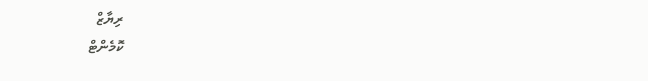ރިޔާޒް
ކޮމެންޓް